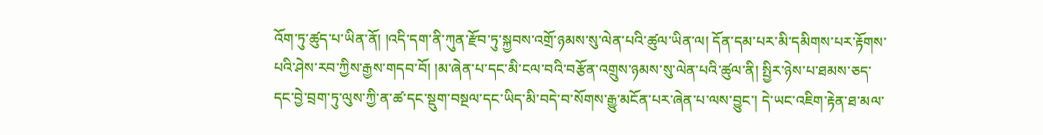འོག་ཏུ་ཚུད་པ་ཡིན་ནོ། །འདི་དག་ནི་ཀུན་རྫོབ་ཏུ་སྐྱབས་འགྲོ་ཉམས་སུ་ལེན་པའི་ཚུལ་ཡིན་ལ། དོན་དམ་པར་མི་དམིགས་པར་རྟོགས་པའི་ཤེས་རབ་ཀྱིས་རྒྱས་གདབ་བོ། །མ་ཞེན་པ་དང་མི་ངལ་བའི་བརྩོན་འགྲུས་ཉམས་སུ་ལེན་པའི་ཚུལ་ནི། སྤྱིར་ཉེས་པ་ཐམས་ཅད་དང་བྱེ་བྲག་ཏུ་ལུས་ཀྱི་ན་ཚ་དང་སྡུག་བསྔལ་དང་ཡིད་མི་བདེ་བ་སོགས་རྒྱུ་མངོན་པར་ཞེན་པ་ལས་བྱུང་། དེ་ཡང་འཇིག་རྟེན་ཐ་མལ་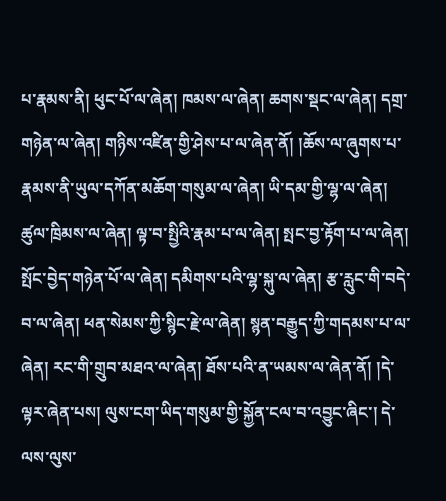པ་རྣམས་ནི། ཕུང་པོ་ལ་ཞེན། ཁམས་ལ་ཞེན། ཆགས་སྡང་ལ་ཞེན། དགྲ་གཉེན་ལ་ཞེན། གཉིས་འཛིན་གྱི་ཤེས་པ་ལ་ཞེན་ནོ། །ཆོས་ལ་ཞུགས་པ་རྣམས་ནི་ཡུལ་དཀོན་མཆོག་གསུམ་ལ་ཞེན། ཡི་དམ་གྱི་ལྷ་ལ་ཞེན། ཚུལ་ཁྲིམས་ལ་ཞེན། ལྟ་བ་སྤྱིའི་རྣམ་པ་ལ་ཞེན། སྤང་བྱ་རྟོག་པ་ལ་ཞེན། སྤོང་བྱེད་གཉེན་པོ་ལ་ཞེན། དམིགས་པའི་ལྷ་སྐུ་ལ་ཞེན། རྩ་རླུང་གི་བདེ་བ་ལ་ཞེན། ཕན་སེམས་ཀྱི་སྙིང་རྗེ་ལ་ཞེན། སྙན་བརྒྱུད་ཀྱི་གདམས་པ་ལ་ཞེན། རང་གི་གྲུབ་མཐའ་ལ་ཞེན། ཐོས་པའི་ན་ཡམས་ལ་ཞེན་ནོ། །དེ་ལྟར་ཞེན་པས། ལུས་ངག་ཡིད་གསུམ་གྱི་སྐྱོན་ངལ་བ་འབྱུང་ཞིང་། དེ་ལས་ལུས་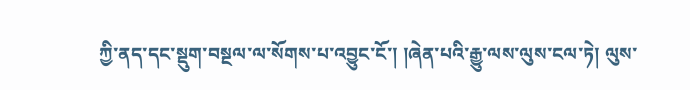ཀྱི་ནད་དང་སྡུག་བསྔལ་ལ་སོགས་པ་འབྱུང་ངོ་། །ཞེན་པའི་རྒྱུ་ལས་ལུས་ངལ་ཏེ། ལུས་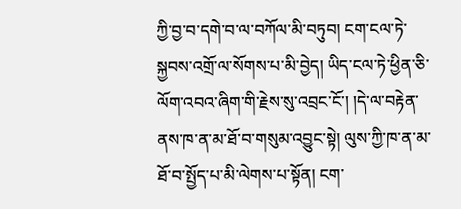ཀྱི་བྱ་བ་དགེ་བ་ལ་བཀོལ་མི་བཏུབ། ངག་ངལ་ཏེ་སྐྱབས་འགྲོ་ལ་སོགས་པ་མི་བྱེད། ཡིད་ངལ་ཏེ་ཕྱིན་ཅི་ལོག་འབའ་ཞིག་གི་རྗེས་སུ་འབྲང་ངོ་། །དེ་ལ་བརྟེན་ནས་ཁ་ན་མ་ཐོ་བ་གསུམ་འབྱུང་སྟེ། ལུས་ཀྱི་ཁ་ན་མ་ཐོ་བ་སྤྱོད་པ་མི་ལེགས་པ་སྟོན། ངག་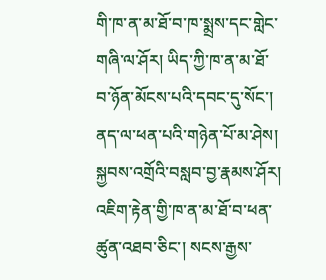གི་ཁ་ན་མ་ཐོ་བ་ཁ་སྨྲས་དང་གླེང་གཞི་ལ་ཤོར། ཡིད་ཀྱི་ཁ་ན་མ་ཐོ་བ་ཉོན་མོངས་པའི་དབང་དུ་སོང་། ནད་ལ་ཕན་པའི་གཉེན་པོ་མ་ཤེས། སྐྱབས་འགྲོའི་བསླབ་བྱ་རྣམས་ཤོར། འཇིག་རྟེན་གྱི་ཁ་ན་མ་ཐོ་བ་ཕན་ཚུན་འཐབ་ཅིང་། སངས་རྒྱས་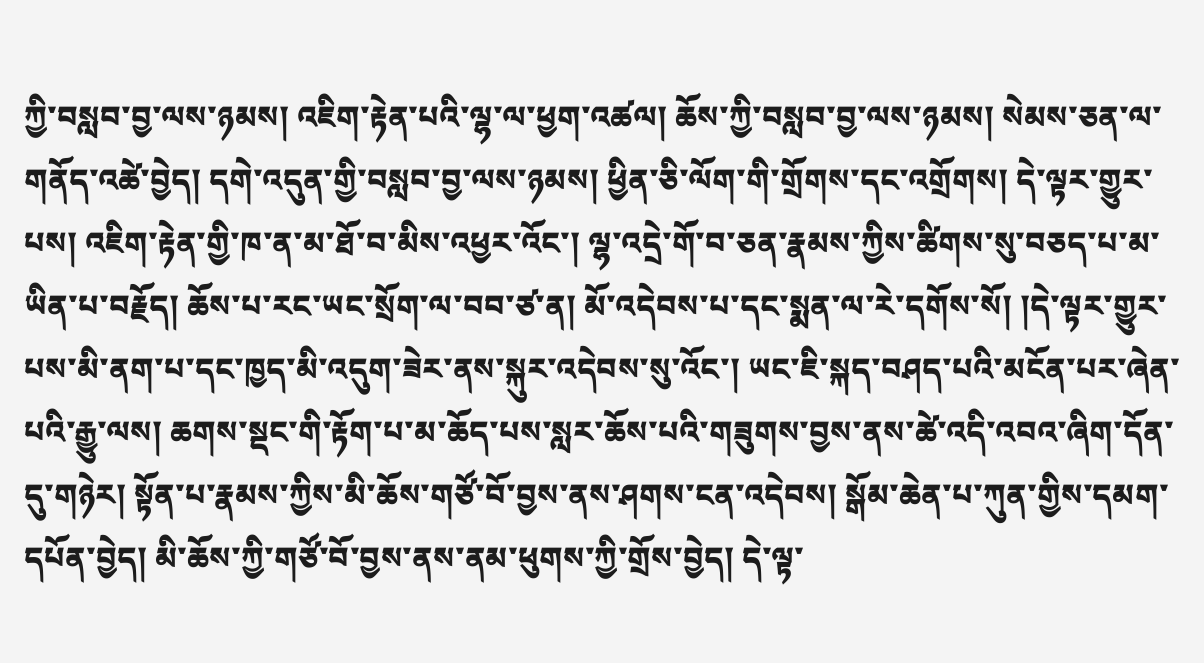ཀྱི་བསླབ་བྱ་ལས་ཉམས། འཇིག་རྟེན་པའི་ལྷ་ལ་ཕྱག་འཚལ། ཆོས་ཀྱི་བསླབ་བྱ་ལས་ཉམས། སེམས་ཅན་ལ་གནོད་འཚེ་བྱེད། དགེ་འདུན་གྱི་བསླབ་བྱ་ལས་ཉམས། ཕྱིན་ཅི་ལོག་གི་གྲོགས་དང་འགྲོགས། དེ་ལྟར་གྱུར་པས། འཇིག་རྟེན་གྱི་ཁ་ན་མ་ཐོ་བ་མིས་འཕྱར་འོང་། ལྷ་འདྲེ་གོ་བ་ཅན་རྣམས་ཀྱིས་ཚིགས་སུ་བཅད་པ་མ་ཡིན་པ་བརྗོད། ཆོས་པ་རང་ཡང་སྲོག་ལ་བབ་ཙ་ན། མོ་འདེབས་པ་དང་སྨན་ལ་རེ་དགོས་སོ། །དེ་ལྟར་གྱུར་པས་མི་ནག་པ་དང་ཁྱད་མི་འདུག་ཟེར་ནས་སྐུར་འདེབས་སུ་འོང་། ཡང་ཇི་སྐད་བཤད་པའི་མངོན་པར་ཞེན་པའི་རྒྱུ་ལས། ཆགས་སྡང་གི་རྟོག་པ་མ་ཆོད་པས་སླར་ཆོས་པའི་གཟུགས་བྱས་ནས་ཚེ་འདི་འབའ་ཞིག་དོན་དུ་གཉེར། སྟོན་པ་རྣམས་ཀྱིས་མི་ཆོས་གཙོ་བོ་བྱས་ནས་ཤགས་ངན་འདེབས། སྒོམ་ཆེན་པ་ཀུན་གྱིས་དམག་དཔོན་བྱེད། མི་ཆོས་ཀྱི་གཙོ་བོ་བྱས་ནས་ནམ་ཕུགས་ཀྱི་གྲོས་བྱེད། དེ་ལྟ་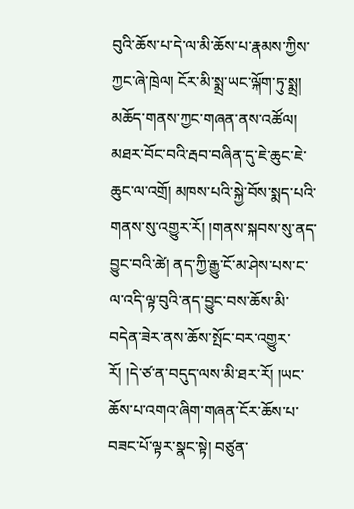བུའི་ཆོས་པ་དེ་ལ་མི་ཆོས་པ་རྣམས་ཀྱིས་ཀྱང་ཞེ་ཁྲེལ། ངོར་མི་སྨྲ་ཡང་ལྐོག་ཏུ་སྨྲ། མཆོད་གནས་ཀྱང་གཞན་ནས་འཚོལ། མཐར་བོང་བའི་རྦབ་བཞིན་དུ་ཇེ་ཆུང་ཇེ་ཆུང་ལ་འགྲོ། མཁས་པའི་སྐྱེ་བོས་སྨད་པའི་གནས་སུ་འགྱུར་རོ། །གནས་སྐབས་སུ་ནད་བྱུང་བའི་ཚེ། ནད་ཀྱི་རྒྱུ་ངོ་མ་ཤེས་པས་ང་ལ་འདི་ལྟ་བུའི་ནད་བྱུང་བས་ཆོས་མི་བདེན་ཟེར་ནས་ཆོས་སྤོང་བར་འགྱུར་རོ། །དེ་ཙ་ན་བདུད་ལས་མི་ཐར་རོ། །ཡང་ཆོས་པ་འགའ་ཞིག་གཞན་ངོར་ཆོས་པ་བཟང་པོ་ལྟར་སྣང་སྟེ། བཙུན་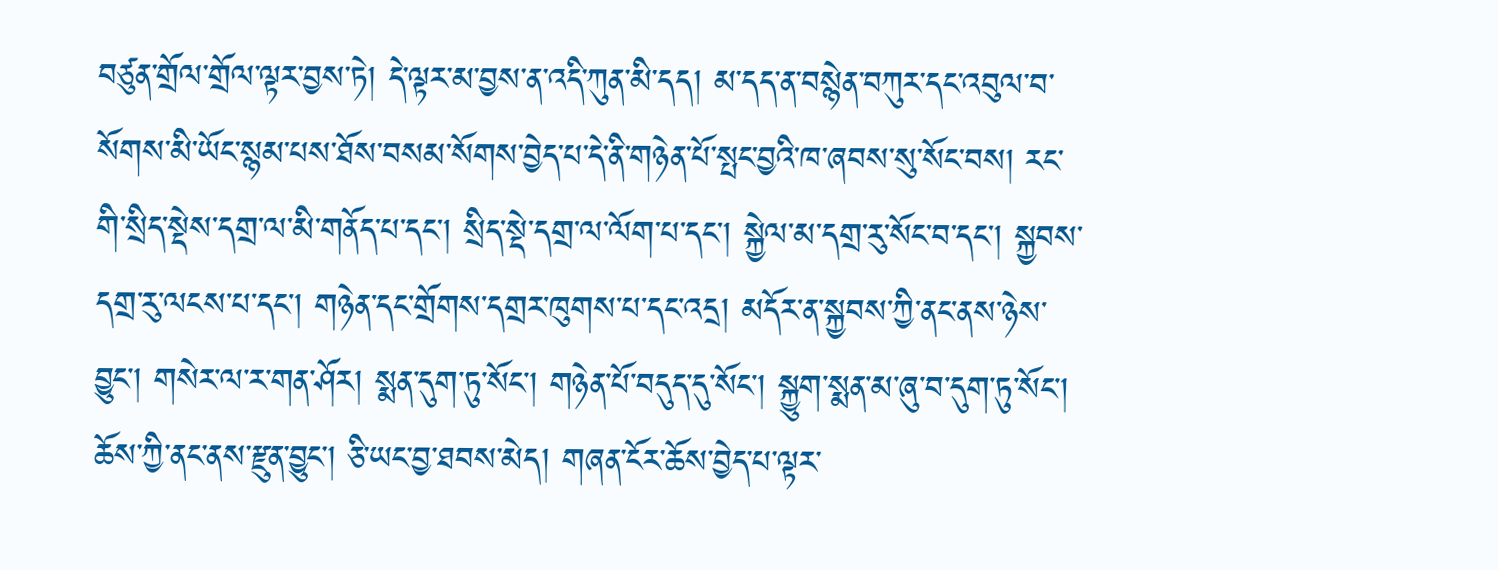བཙུན་གྲོལ་གྲོལ་ལྟར་བྱས་ཏེ། དེ་ལྟར་མ་བྱས་ན་འདི་ཀུན་མི་དད། མ་དད་ན་བསྙེན་བཀུར་དང་འབུལ་བ་སོགས་མི་ཡོང་སྙམ་པས་ཐོས་བསམ་སོགས་བྱེད་པ་དེ་ནི་གཉེན་པོ་སྤང་བྱའི་ཁ་ཞབས་སུ་སོང་བས། རང་གི་སྲིད་སྡེས་དགྲ་ལ་མི་གནོད་པ་དང་། སྲིད་སྡེ་དགྲ་ལ་ལོག་པ་དང་། སྐྱེལ་མ་དགྲ་རུ་སོང་བ་དང་། སྐྱབས་དགྲ་རུ་ལངས་པ་དང་། གཉེན་དང་གྲོགས་དགྲར་ཁུགས་པ་དང་འདྲ། མདོར་ན་སྐྱབས་ཀྱི་ནང་ནས་ཉེས་བྱུང་། གསེར་ལ་ར་གན་ཤོར། སྨན་དུག་ཏུ་སོང་། གཉེན་པོ་བདུད་དུ་སོང་། སྐྱུག་སྨན་མ་ཞུ་བ་དུག་ཏུ་སོང་། ཆོས་ཀྱི་ནང་ནས་རྫུན་བྱུང་། ཅི་ཡང་བྱ་ཐབས་མེད། གཞན་ངོར་ཆོས་བྱེད་པ་ལྟར་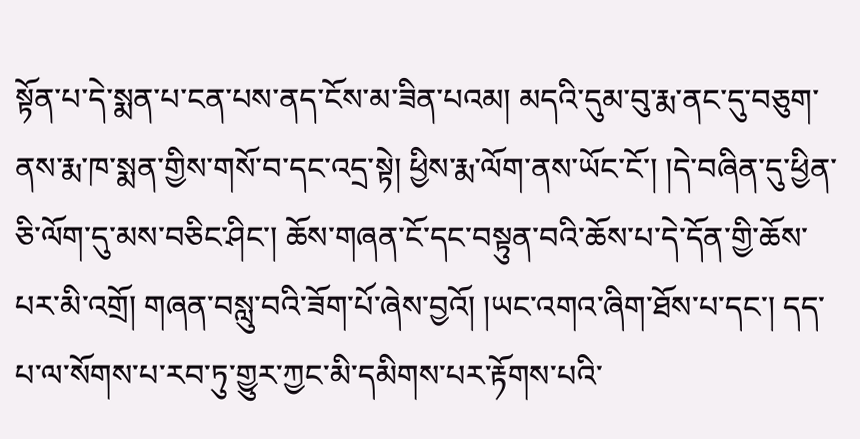སྟོན་པ་དེ་སྨན་པ་ངན་པས་ནད་ངོས་མ་ཟིན་པའམ། མདའི་དུམ་བུ་རྨ་ནང་དུ་བཅུག་ནས་རྨ་ཁ་སྨན་གྱིས་གསོ་བ་དང་འདྲ་སྟེ། ཕྱིས་རྨ་ལོག་ནས་ཡོང་ངོ་། །དེ་བཞིན་དུ་ཕྱིན་ཅི་ལོག་དུ་མས་བཅིང་ཤིང་། ཆོས་གཞན་ངོ་དང་བསྟུན་བའི་ཆོས་པ་དེ་དོན་གྱི་ཆོས་པར་མི་འགྲོ། གཞན་བསླུ་བའི་ཟོག་པོ་ཞེས་བྱའོ། །ཡང་འགའ་ཞིག་ཐོས་པ་དང་། དད་པ་ལ་སོགས་པ་རབ་ཏུ་གྱུར་ཀྱང་མི་དམིགས་པར་རྟོགས་པའི་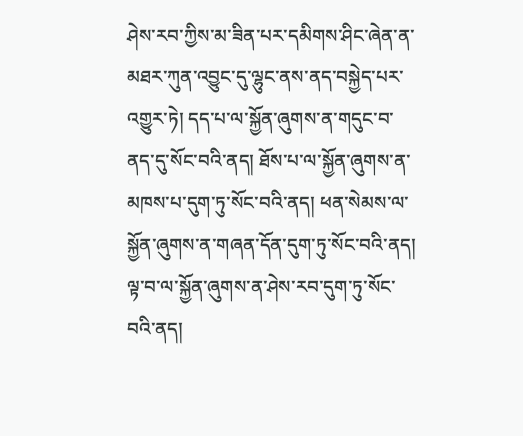ཤེས་རབ་ཀྱིས་མ་ཟིན་པར་དམིགས་ཤིང་ཞེན་ན་མཐར་ཀུན་འབྱུང་དུ་ལྷུང་ནས་ནད་བསྐྱེད་པར་འགྱུར་ཏེ། དད་པ་ལ་སྐྱོན་ཞུགས་ན་གདུང་བ་ནད་དུ་སོང་བའི་ནད། ཐོས་པ་ལ་སྐྱོན་ཞུགས་ན་མཁས་པ་དུག་ཏུ་སོང་བའི་ནད། ཕན་སེམས་ལ་སྐྱོན་ཞུགས་ན་གཞན་དོན་དུག་ཏུ་སོང་བའི་ནད། ལྟ་བ་ལ་སྐྱོན་ཞུགས་ན་ཤེས་རབ་དུག་ཏུ་སོང་བའི་ནད།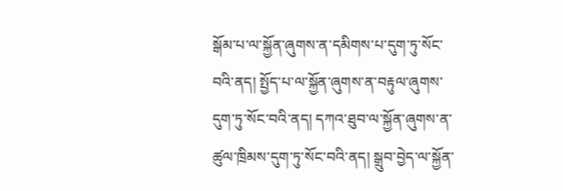སྒོམ་པ་ལ་སྐྱོན་ཞུགས་ན་དམིགས་པ་དུག་ཏུ་སོང་བའི་ནད། སྤྱོད་པ་ལ་སྐྱོན་ཞུགས་ན་བརྟུལ་ཞུགས་དུག་ཏུ་སོང་བའི་ནད། དཀའ་ཐུབ་ལ་སྐྱོན་ཞུགས་ན་ཚུལ་ཁྲིམས་དུག་ཏུ་སོང་བའི་ནད། སྒྲུབ་བྱེད་ལ་སྐྱོན་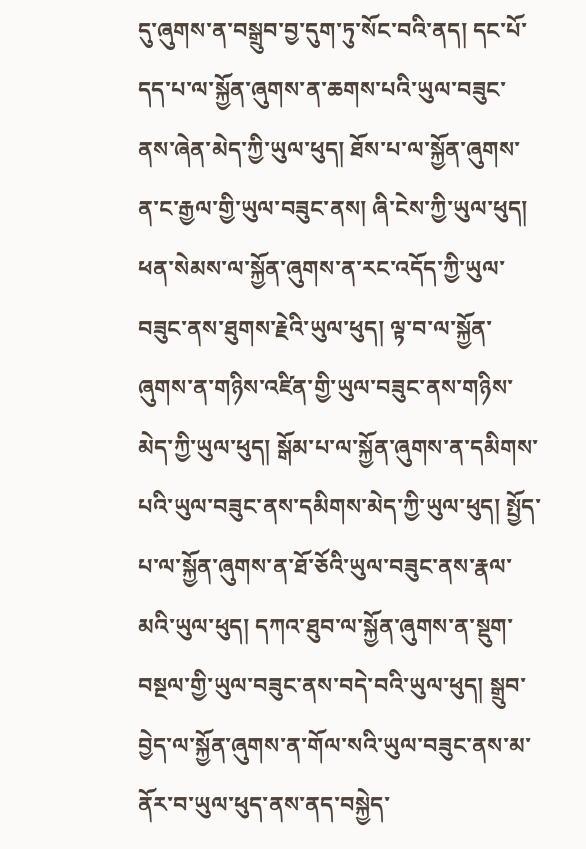དུ་ཞུགས་ན་བསྒྲུབ་བྱ་དུག་ཏུ་སོང་བའི་ནད། དང་པོ་དད་པ་ལ་སྐྱོན་ཞུགས་ན་ཆགས་པའི་ཡུལ་བཟུང་ནས་ཞེན་མེད་ཀྱི་ཡུལ་ཕུད། ཐོས་པ་ལ་སྐྱོན་ཞུགས་ན་ང་རྒྱལ་གྱི་ཡུལ་བཟུང་ནས། ཞི་ངེས་ཀྱི་ཡུལ་ཕུད། ཕན་སེམས་ལ་སྐྱོན་ཞུགས་ན་རང་འདོད་ཀྱི་ཡུལ་བཟུང་ནས་ཐུགས་རྗེའི་ཡུལ་ཕུད། ལྟ་བ་ལ་སྐྱོན་ཞུགས་ན་གཉིས་འཛིན་གྱི་ཡུལ་བཟུང་ནས་གཉིས་མེད་ཀྱི་ཡུལ་ཕུད། སྒོམ་པ་ལ་སྐྱོན་ཞུགས་ན་དམིགས་པའི་ཡུལ་བཟུང་ནས་དམིགས་མེད་ཀྱི་ཡུལ་ཕུད། སྤྱོད་པ་ལ་སྐྱོན་ཞུགས་ན་ཐོ་ཅོའི་ཡུལ་བཟུང་ནས་རྣལ་མའི་ཡུལ་ཕུད། དཀའ་ཐུབ་ལ་སྐྱོན་ཞུགས་ན་སྡུག་བསྔལ་གྱི་ཡུལ་བཟུང་ནས་བདེ་བའི་ཡུལ་ཕུད། སྒྲུབ་བྱེད་ལ་སྐྱོན་ཞུགས་ན་གོལ་སའི་ཡུལ་བཟུང་ནས་མ་ནོར་བ་ཡུལ་ཕུད་ནས་ནད་བསྐྱེད་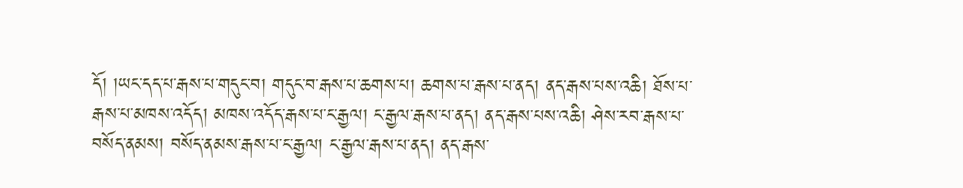དོ། །ཡང་དད་པ་རྒས་པ་གདུང་བ། གདུང་བ་རྒས་པ་ཆགས་པ། ཆགས་པ་རྒས་པ་ནད། ནད་རྒས་པས་འཆི། ཐོས་པ་རྒས་པ་མཁས་འདོད། མཁས་འདོད་རྒས་པ་ང་རྒྱལ། ང་རྒྱལ་རྒས་པ་ནད། ནད་རྒས་པས་འཆི། ཤེས་རབ་རྒས་པ་བསོད་ནམས། བསོད་ནམས་རྒས་པ་ང་རྒྱལ། ང་རྒྱལ་རྒས་པ་ནད། ནད་རྒས་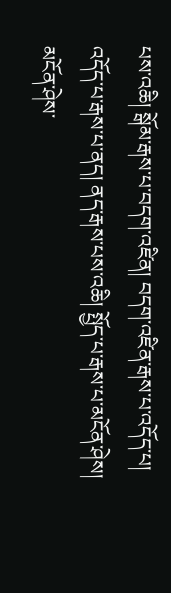པས་འཆི། སྒོམ་རྒས་པ་བདག་འཛིན། བདག་འཛིན་རྒས་པ་འདོད་པ། འདོད་པ་རྒས་པ་ནད། ནད་རྒས་པས་འཆི། སྤྱོད་པ་རྒས་པ་མངོན་ཤེས། མངོན་ཤེས་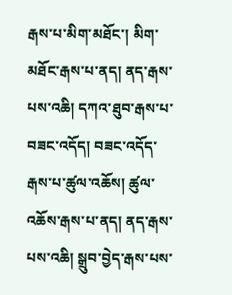རྒས་པ་མིག་མཐོང་། མིག་མཐོང་རྒས་པ་ནད། ནད་རྒས་པས་འཆི། དཀའ་ཐུབ་རྒས་པ་བཟང་འདོད། བཟང་འདོད་རྒས་པ་ཚུལ་འཆོས། ཚུལ་འཆོས་རྒས་པ་ནད། ནད་རྒས་པས་འཆི། སྒྲུབ་བྱེད་རྒས་པས་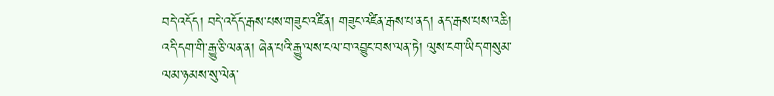བདེ་འདོད། བདེ་འདོད་རྒས་པས་གཟུང་འཛིན། གཟུང་འཛིན་རྒས་པ་ནད། ནད་རྒས་པས་འཆི། འདི་དག་གི་རྒྱུ་ཅི་ལན་ན། ཞེན་པའི་རྒྱུ་ལས་ངལ་བ་འབྱུང་བས་ལན་ཏེ། ལུས་ངག་ཡིད་གསུམ་ལམ་ཉམས་སུ་ལེན་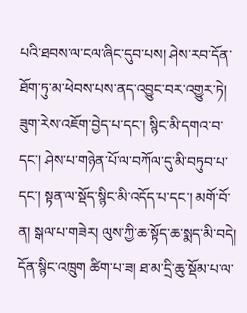པའི་ཐབས་ལ་ངལ་ཞིང་དུབ་པས། ཤེས་རབ་དོན་ཐོག་ཏུ་མ་ཕེབས་པས་ནད་འབྱུང་བར་འགྱུར་ཏེ། ཟུག་རེས་འཇོག་བྱེད་པ་དང་། སྙིང་མི་དགའ་བ་དང་། ཤེས་པ་གཉེན་པོ་ལ་བཀོལ་དུ་མི་བཏུབ་པ་དང་། སྟན་ལ་སྡོད་སྙིང་མི་འདོད་པ་དང་། མགོ་བོ་ན། སྒལ་པ་གཟེར། ལུས་ཀྱི་ཆ་སྟོད་ཆ་སྨད་མི་བདེ། དོན་སྙིང་འཁྲུག ཚིག་པ་ཟ། ཐ་མ་དྲི་ཆུ་སྡོམ་པ་ལ་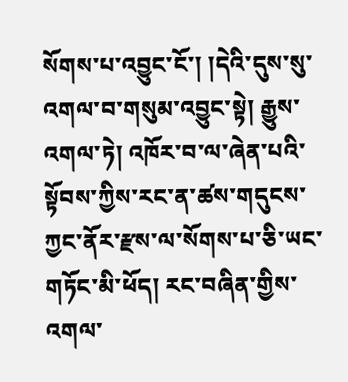སོགས་པ་འབྱུང་ངོ་། །དེའི་དུས་སུ་འགལ་བ་གསུམ་འབྱུང་སྟེ། རྒྱུས་འགལ་ཏེ། འཁོར་བ་ལ་ཞེན་པའི་སྟོབས་ཀྱིས་རང་ན་ཚས་གདུངས་ཀྱང་ནོར་རྫས་ལ་སོགས་པ་ཅི་ཡང་གཏོང་མི་ཕོད། རང་བཞིན་གྱིས་འགལ་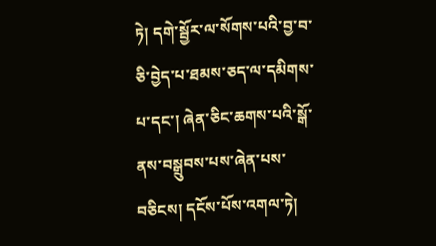ཏེ། དགེ་སྦྱོར་ལ་སོགས་པའི་བྱ་བ་ཅི་བྱེད་པ་ཐམས་ཅད་ལ་དམིགས་པ་དང་། ཞེན་ཅིང་ཆགས་པའི་སྒོ་ནས་བསྒྲུབས་པས་ཞེན་པས་བཅིངས། དངོས་པོས་འགལ་ཏེ།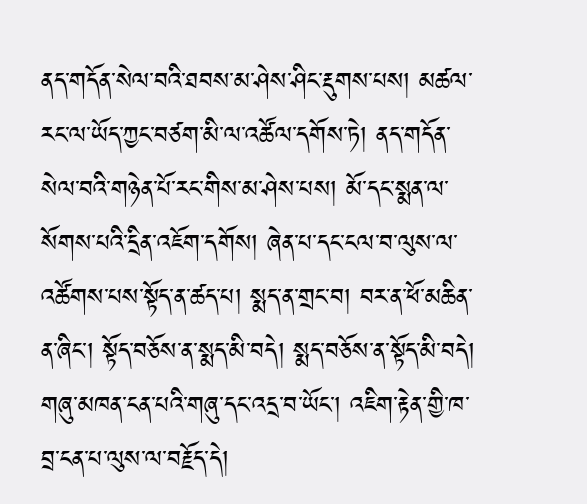ནད་གདོན་སེལ་བའི་ཐབས་མ་ཤེས་ཤིང་རྡུགས་པས། མཚལ་རང་ལ་ཡོད་ཀྱང་བཙག་མི་ལ་འཚོལ་དགོས་ཏེ། ནད་གདོན་སེལ་བའི་གཉེན་པོ་རང་གིས་མ་ཤེས་པས། མོ་དང་སྨན་ལ་སོགས་པའི་དྲིན་འཇོག་དགོས། ཞེན་པ་དང་ངལ་བ་ལུས་ལ་འཚོགས་པས་སྟོད་ན་ཚད་པ། སྨད་ན་གྲང་བ། བར་ན་ཕོ་མཆིན་ན་ཞིང་། སྟོད་བཅོས་ན་སྨད་མི་བདེ། སྨད་བཅོས་ན་སྟོད་མི་བདེ། གཞུ་མཁན་ངན་པའི་གཞུ་དང་འདྲ་བ་ཡོང་། འཇིག་རྟེན་གྱི་ཁ་བྲ་ངན་པ་ལུས་ལ་བརྗོད་དེ།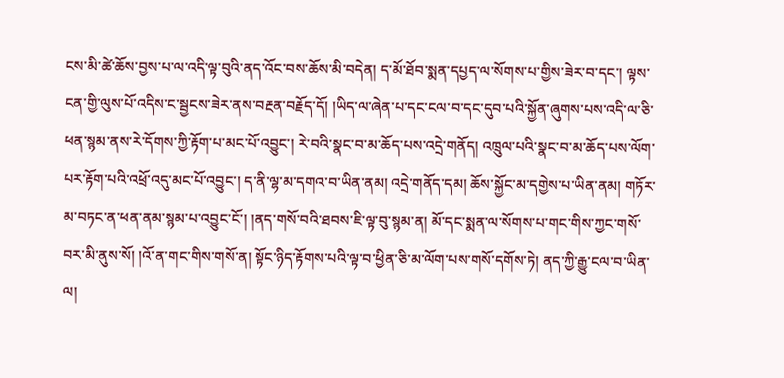ངས་མི་ཚེ་ཆོས་བྱས་པ་ལ་འདི་ལྟ་བུའི་ནད་འོང་བས་ཆོས་མི་བདེན། ད་མོ་ཐོབ་སྨན་དཔྱད་ལ་སོགས་པ་གྱིས་ཟེར་བ་དང་། ལྟས་ངན་གྱི་ལུས་པོ་འདིས་ང་སྦྱངས་ཟེར་ནས་བརྔན་བརྗོད་དོ། །ཡིད་ལ་ཞེན་པ་དང་ངལ་བ་དང་དུབ་པའི་སྐྱོན་ཞུགས་པས་འདི་ལ་ཅི་ཕན་སྙམ་ནས་རེ་དོགས་ཀྱི་རྟོག་པ་མང་པོ་འབྱུང་། རེ་བའི་སྣང་བ་མ་ཆོད་པས་འདྲེ་གནོད། འཁྲུལ་པའི་སྣང་བ་མ་ཆོད་པས་ལོག་པར་རྟོག་པའི་འཕྲོ་འདུ་མང་པོ་འབྱུང་། ད་ནི་ལྷ་མ་དགའ་བ་ཡིན་ནམ། འདྲེ་གནོད་དམ། ཆོས་སྐྱོང་མ་དགྱེས་པ་ཡིན་ནམ། གཏོར་མ་བཏང་ན་ཕན་ནམ་སྙམ་པ་འབྱུང་ངོ་། །ནད་གསོ་བའི་ཐབས་ཇི་ལྟ་བུ་སྙམ་ན། མོ་དང་སྨན་ལ་སོགས་པ་གང་གིས་ཀྱང་གསོ་བར་མི་ནུས་སོ། །འོ་ན་གང་གིས་གསོ་ན། སྟོང་ཉིད་རྟོགས་པའི་ལྟ་བ་ཕྱིན་ཅི་མ་ལོག་པས་གསོ་དགོས་ཏེ། ནད་ཀྱི་རྒྱུ་ངལ་བ་ཡིན་ལ།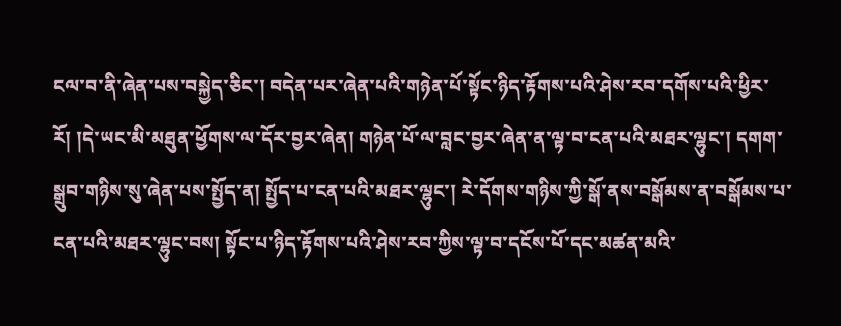ངལ་བ་ནི་ཞེན་པས་བསྐྱེད་ཅིང་། བདེན་པར་ཞེན་པའི་གཉེན་པོ་སྟོང་ཉིད་རྟོགས་པའི་ཤེས་རབ་དགོས་པའི་ཕྱིར་རོ། །དེ་ཡང་མི་མཐུན་ཕྱོགས་ལ་དོར་བྱར་ཞེན། གཉེན་པོ་ལ་བླང་བྱར་ཞེན་ན་ལྟ་བ་ངན་པའི་མཐར་ལྷུང་། དགག་སྒྲུབ་གཉིས་སུ་ཞེན་པས་སྤྱོད་ན། སྤྱོད་པ་ངན་པའི་མཐར་ལྷུང་། རེ་དོགས་གཉིས་ཀྱི་སྒོ་ནས་བསྒོམས་ན་བསྒོམས་པ་ངན་པའི་མཐར་ལྷུང་བས། སྟོང་པ་ཉིད་རྟོགས་པའི་ཤེས་རབ་ཀྱིས་ལྟ་བ་དངོས་པོ་དང་མཚན་མའི་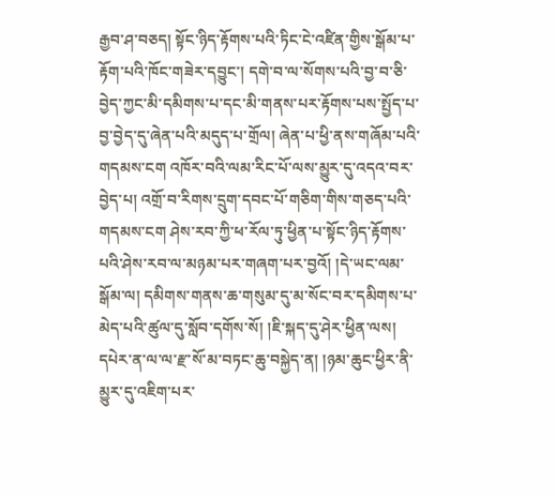རྒྱབ་ཤ་བཅད། སྟོང་ཉིད་རྟོགས་པའི་ཏིང་ངེ་འཛིན་གྱིས་སྒོམ་པ་རྟོག་པའི་ཁོང་གཟེར་དབྱུང་། དགེ་བ་ལ་སོགས་པའི་བྱ་བ་ཅི་བྱེད་ཀྱང་མི་དམིགས་པ་དང་མི་གནས་པར་རྟོགས་པས་སྤྱོད་པ་བྱ་བྱེད་དུ་ཞེན་པའི་མདུད་པ་གྲོལ། ཞེན་པ་ཕྱི་ནས་གཞོམ་པའི་གདམས་ངག འཁོར་བའི་ལམ་རིང་པོ་ལས་མྱུར་དུ་འདའ་བར་བྱེད་པ། འགྲོ་བ་རིགས་དྲུག་དབང་པོ་གཅིག་གིས་གཅད་པའི་གདམས་ངག ཤེས་རབ་ཀྱི་ཕ་རོལ་ཏུ་ཕྱིན་པ་སྟོང་ཉིད་རྟོགས་པའི་ཤེས་རབ་ལ་མཉམ་པར་གཞག་པར་བྱའོ། །དེ་ཡང་ལམ་སྒོམ་ལ། དམིགས་གནས་ཆ་གསུམ་དུ་མ་སོང་བར་དམིགས་པ་མེད་པའི་ཚུལ་དུ་སློབ་དགོས་སོ། །ཇི་སྐད་དུ་ཤེར་ཕྱིན་ལས། དཔེར་ན་ལ་ལ་རྫ་སོ་མ་བཏང་ཆུ་བསྐྱེད་ན། །ཉམ་ཆུང་ཕྱིར་ནི་མྱུར་དུ་འཇིག་པར་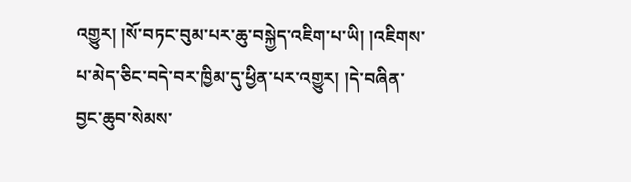འགྱུར། །སོ་བཏང་བུམ་པར་ཆུ་བསྐྱེད་འཇིག་པ་ཡི། །འཇིགས་པ་མེད་ཅིང་བདེ་བར་ཁྱིམ་དུ་ཕྱིན་པར་འགྱུར། །དེ་བཞིན་བྱང་ཆུབ་སེམས་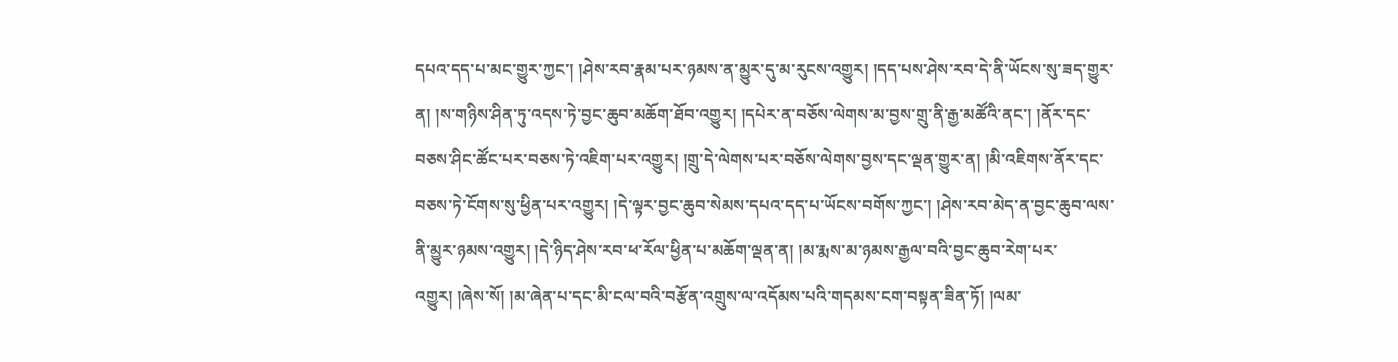དཔའ་དད་པ་མང་གྱུར་ཀྱང་། །ཤེས་རབ་རྣམ་པར་ཉམས་ན་མྱུར་དུ་མ་རུངས་འགྱུར། །དད་པས་ཤེས་རབ་དེ་ནི་ཡོངས་སུ་ཟད་གྱུར་ན། །ས་གཉིས་ཤིན་ཏུ་འདས་ཏེ་བྱང་ཆུབ་མཆོག་ཐོབ་འགྱུར། །དཔེར་ན་བཅོས་ལེགས་མ་བྱས་གྲུ་ནི་རྒྱ་མཚོའི་ནང་། །ནོར་དང་བཅས་ཤིང་ཚོང་པར་བཅས་ཏེ་འཇིག་པར་འགྱུར། །གྲུ་དེ་ལེགས་པར་བཅོས་ལེགས་བྱས་དང་ལྡན་གྱུར་ན། །མི་འཇིགས་ནོར་དང་བཅས་ཏེ་ངོགས་སུ་ཕྱིན་པར་འགྱུར། །དེ་ལྟར་བྱང་ཆུབ་སེམས་དཔའ་དད་པ་ཡོངས་བགོས་ཀྱང་། །ཤེས་རབ་མེད་ན་བྱང་ཆུབ་ལས་ནི་མྱུར་ཉམས་འགྱུར། །དེ་ཉིད་ཤེས་རབ་ཕ་རོལ་ཕྱིན་པ་མཆོག་ལྡན་ན། །མ་རྨས་མ་ཉམས་རྒྱལ་བའི་བྱང་ཆུབ་རེག་པར་འགྱུར། །ཞེས་སོ། །མ་ཞེན་པ་དང་མི་ངལ་བའི་བརྩོན་འགྲུས་ལ་འདོམས་པའི་གདམས་ངག་བསྟན་ཟིན་ཏོ། །ལམ་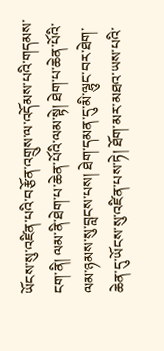ཡོངས་སུ་འཛིན་པའི་བརྩོན་འགྲུས་ལ་འདོམས་པའི་གདམས་ངག་ནི། ལམ་ནི་ཐེག་པ་ཆེན་པོའི་ལམ་སྟེ། ཐེག་པ་ཆེན་པོའི་ལམ་ཉམས་སུ་བླངས་པས། ཐེག་དམན་དུ་མི་ལྷུང་བར་ཐེག་ཆེན་དུ་ཡོངས་སུ་འཛིན་པས་ཏེ། ཐོག་མར་མཐའ་ཡས་པའི་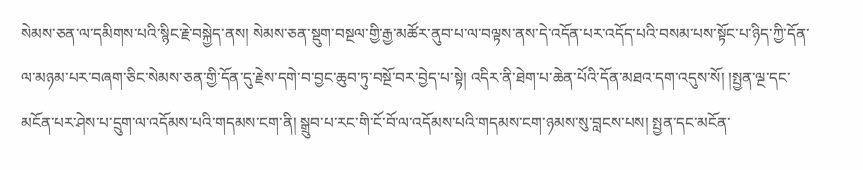སེམས་ཅན་ལ་དམིགས་པའི་སྙིང་རྗེ་བསྐྱེད་ནས། སེམས་ཅན་སྡུག་བསྔལ་གྱི་རྒྱ་མཚོར་ནུབ་པ་ལ་བལྟས་ནས་དེ་འདོན་པར་འདོད་པའི་བསམ་པས་སྟོང་པ་ཉིད་ཀྱི་དོན་ལ་མཉམ་པར་བཞག་ཅིང་སེམས་ཅན་གྱི་དོན་དུ་རྗེས་དགེ་བ་བྱང་ཆུབ་ཏུ་བསྔོ་བར་བྱེད་པ་སྟེ། འདིར་ནི་ཐེག་པ་ཆེན་པོའི་དོན་མཐའ་དག་འདུས་སོ། །སྤྱན་ལྔ་དང་མངོན་པར་ཤེས་པ་དྲུག་ལ་འདོམས་པའི་གདམས་ངག་ནི། སྒྲུབ་པ་རང་གི་ངོ་བོ་ལ་འདོམས་པའི་གདམས་ངག་ཉམས་སུ་བླངས་པས། སྤྱན་དང་མངོན་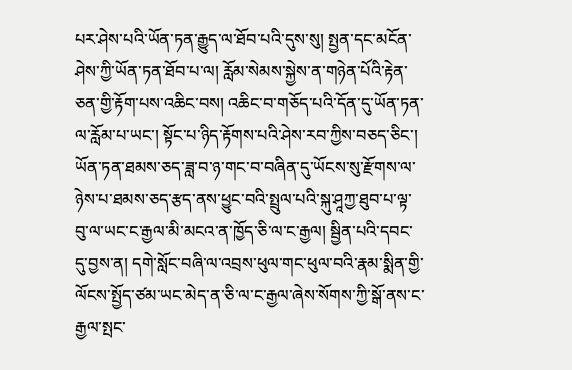པར་ཤེས་པའི་ཡོན་ཏན་རྒྱུད་ལ་ཐོབ་པའི་དུས་སུ། སྤྱན་དང་མངོན་ཤེས་ཀྱི་ཡོན་ཏན་ཐོབ་པ་ལ། རློམ་སེམས་སྐྱེས་ན་གཉེན་པོའི་རྟེན་ཅན་གྱི་རྟོག་པས་འཆིང་བས། འཆིང་བ་གཅོད་པའི་དོན་དུ་ཡོན་ཏན་ལ་རློམ་པ་ཡང་། སྟོང་པ་ཉིད་རྟོགས་པའི་ཤེས་རབ་ཀྱིས་བཅད་ཅིང་། ཡོན་ཏན་ཐམས་ཅད་ཟླ་བ་ཉ་གང་བ་བཞིན་དུ་ཡོངས་སུ་རྫོགས་ལ་ཉེས་པ་ཐམས་ཅད་རྩད་ནས་ཕྱུང་བའི་སྤྲུལ་པའི་སྐུ་ཤཱཀྱ་ཐུབ་པ་ལྟ་བུ་ལ་ཡང་ང་རྒྱལ་མི་མངའ་ན་ཁྱོད་ཅི་ལ་ང་རྒྱལ། སྦྱིན་པའི་དབང་དུ་བྱས་ན། དགེ་སློང་བཞི་ལ་འབྲས་ཕུལ་གང་ཕུལ་བའི་རྣམ་སྨིན་གྱི་ལོངས་སྤྱོད་ཙམ་ཡང་མེད་ན་ཅི་ལ་ང་རྒྱལ་ཞེས་སོགས་ཀྱི་སྒོ་ནས་ང་རྒྱལ་སྤང་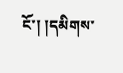ངོ་། །དམིགས་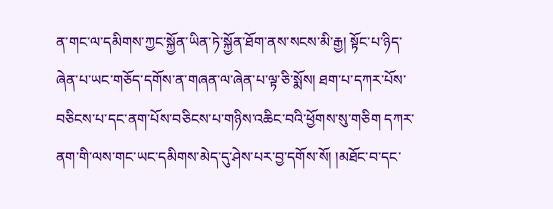ན་གང་ལ་དམིགས་ཀྱང་སྐྱོན་ཡིན་ཏེ་སྐྱོན་ཐོག་ནས་སངས་མི་རྒྱ། སྟོང་པ་ཉིད་ཞེན་པ་ཡང་གཅོད་དགོས་ན་གཞན་ལ་ཞེན་པ་ལྟ་ཅི་སྨོས། ཐག་པ་དཀར་པོས་བཅིངས་པ་དང་ནག་པོས་བཅིངས་པ་གཉིས་འཆིང་བའི་ཕྱོགས་སུ་གཅིག དཀར་ནག་གི་ལས་གང་ཡང་དམིགས་མེད་དུ་ཤེས་པར་བྱ་དགོས་སོ། །མཐོང་བ་དང་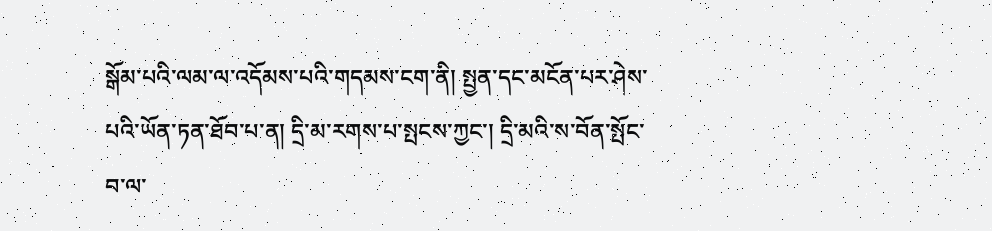སྒོམ་པའི་ལམ་ལ་འདོམས་པའི་གདམས་ངག་ནི། སྤྱན་དང་མངོན་པར་ཤེས་པའི་ཡོན་ཏན་ཐོབ་པ་ན། དྲི་མ་རགས་པ་སྤངས་ཀྱང་། དྲི་མའི་ས་བོན་སྤོང་བ་ལ་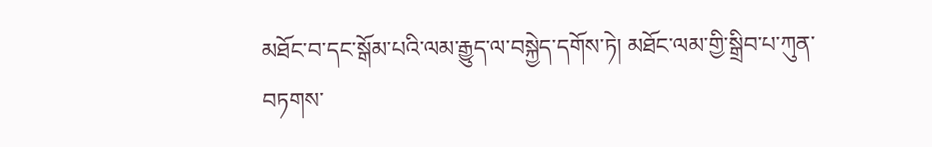མཐོང་བ་དང་སྒོམ་པའི་ལམ་རྒྱུད་ལ་བསྐྱེད་དགོས་ཏེ། མཐོང་ལམ་གྱི་སྒྲིབ་པ་ཀུན་བཏགས་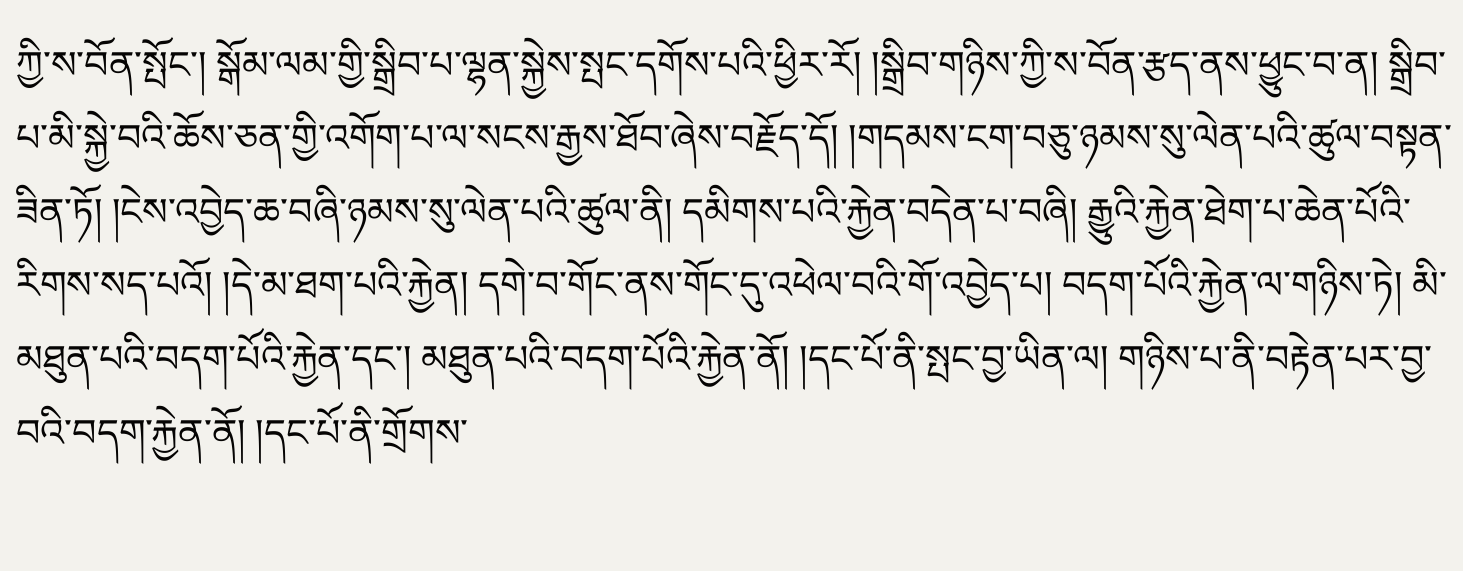ཀྱི་ས་བོན་སྤོང་། སྒོམ་ལམ་གྱི་སྒྲིབ་པ་ལྷན་སྐྱེས་སྤང་དགོས་པའི་ཕྱིར་རོ། །སྒྲིབ་གཉིས་ཀྱི་ས་བོན་རྩད་ནས་ཕྱུང་བ་ན། སྒྲིབ་པ་མི་སྐྱེ་བའི་ཆོས་ཅན་གྱི་འགོག་པ་ལ་སངས་རྒྱས་ཐོབ་ཞེས་བརྗོད་དོ། །གདམས་ངག་བཅུ་ཉམས་སུ་ལེན་པའི་ཚུལ་བསྟན་ཟིན་ཏོ། །ངེས་འབྱེད་ཆ་བཞི་ཉམས་སུ་ལེན་པའི་ཚུལ་ནི། དམིགས་པའི་རྐྱེན་བདེན་པ་བཞི། རྒྱུའི་རྐྱེན་ཐེག་པ་ཆེན་པོའི་རིགས་སད་པའོ། །དེ་མ་ཐག་པའི་རྐྱེན། དགེ་བ་གོང་ནས་གོང་དུ་འཕེལ་བའི་གོ་འབྱེད་པ། བདག་པོའི་རྐྱེན་ལ་གཉིས་ཏེ། མི་མཐུན་པའི་བདག་པོའི་རྐྱེན་དང་། མཐུན་པའི་བདག་པོའི་རྐྱེན་ནོ། །དང་པོ་ནི་སྤང་བྱ་ཡིན་ལ། གཉིས་པ་ནི་བརྟེན་པར་བྱ་བའི་བདག་རྐྱེན་ནོ། །དང་པོ་ནི་གྲོགས་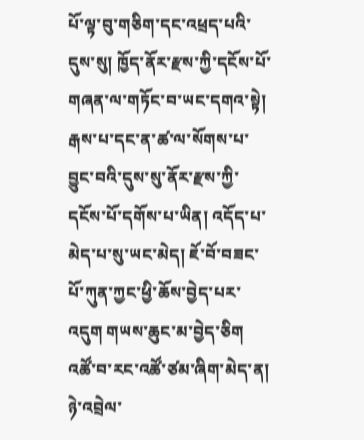པོ་ལྟ་བུ་གཅིག་དང་འཕྲད་པའི་དུས་སུ། ཁྱོད་ནོར་རྫས་ཀྱི་དངོས་པོ་གཞན་ལ་གཏོང་བ་ཡང་དགའ་སྟེ། རྒས་པ་དང་ན་ཚ་ལ་སོགས་པ་བྱུང་བའི་དུས་སུ་ནོར་རྫས་ཀྱི་དངོས་པོ་དགོས་པ་ཡིན། འདོད་པ་མེད་པ་སུ་ཡང་མེད། ཇོ་བོ་བཟང་པོ་ཀུན་ཀྱང་ཕྱི་ཆོས་བྱེད་པར་འདུག གཡས་ཆུང་མ་བྱེད་ཅིག འཚོ་བ་རང་འཚོ་ཙམ་ཞིག་མེད་ན། ཉེ་འབྲེལ་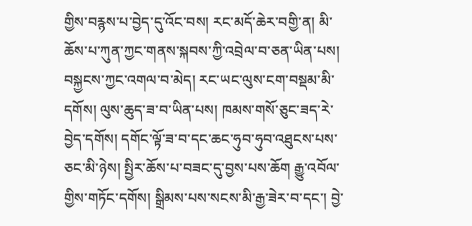གྱིས་བརྙས་པ་བྱེད་དུ་འོང་བས། རང་མདོ་ཆེར་བགྱི་ན། མི་ཆོས་པ་ཀུན་ཀྱང་གནས་སྐབས་ཀྱི་འབྲེལ་བ་ཅན་ཡིན་པས། བསྐྱངས་ཀྱང་འགལ་བ་མེད། རང་ཡང་ལུས་ངག་བསྡམ་མི་དགོས། ལུས་ཆུད་ཟ་བ་ཡིན་པས། ཁམས་གསོ་ཅུང་ཟད་རེ་བྱེད་དགོས། དགོང་ལྟོ་ཟ་བ་དང་ཆང་ཧུབ་ཧུབ་འཐུངས་པས་ཅང་མི་ཉེས། སྤྱིར་ཆོས་པ་བཟང་དུ་བྱས་པས་ཆོག རྒྱུ་འབོལ་གྱིས་གཏོང་དགོས། སྒྲིམས་པས་སངས་མི་རྒྱ་ཟེར་བ་དང་། བྱེ་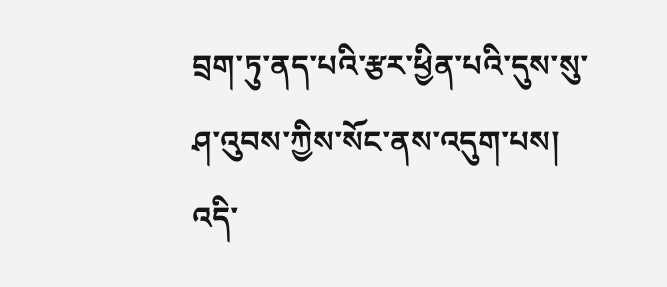བྲག་ཏུ་ནད་པའི་རྩར་ཕྱིན་པའི་དུས་སུ་ཤ་འུབས་ཀྱིས་སོང་ནས་འདུག་པས། འདི་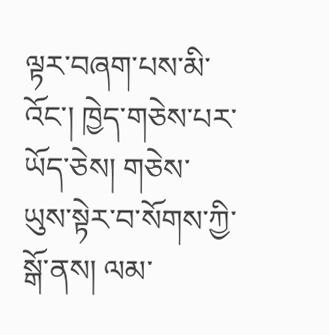ལྟར་བཞག་པས་མི་འོང་། ཁྱེད་གཅེས་པར་ཡོད་ཅེས། གཅེས་ཡུས་སྟེར་བ་སོགས་ཀྱི་སྒོ་ནས། ལམ་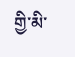གྱི་མི་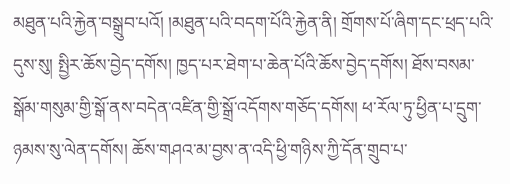མཐུན་པའི་རྐྱེན་བསྒྲུབ་པའོ། །མཐུན་པའི་བདག་པོའི་རྐྱེན་ནི། གྲོགས་པོ་ཞིག་དང་ཕྲད་པའི་དུས་སུ། སྤྱིར་ཆོས་བྱེད་དགོས། ཁྱད་པར་ཐེག་པ་ཆེན་པོའི་ཆོས་བྱེད་དགོས། ཐོས་བསམ་སྒོམ་གསུམ་གྱི་སྒོ་ནས་བདེན་འཛིན་གྱི་སྒྲོ་འདོགས་གཅོད་དགོས། ཕ་རོལ་ཏུ་ཕྱིན་པ་དྲུག་ཉམས་སུ་ལེན་དགོས། ཆོས་གཤའ་མ་བྱས་ན་འདི་ཕྱི་གཉིས་ཀྱི་དོན་གྲུབ་པ་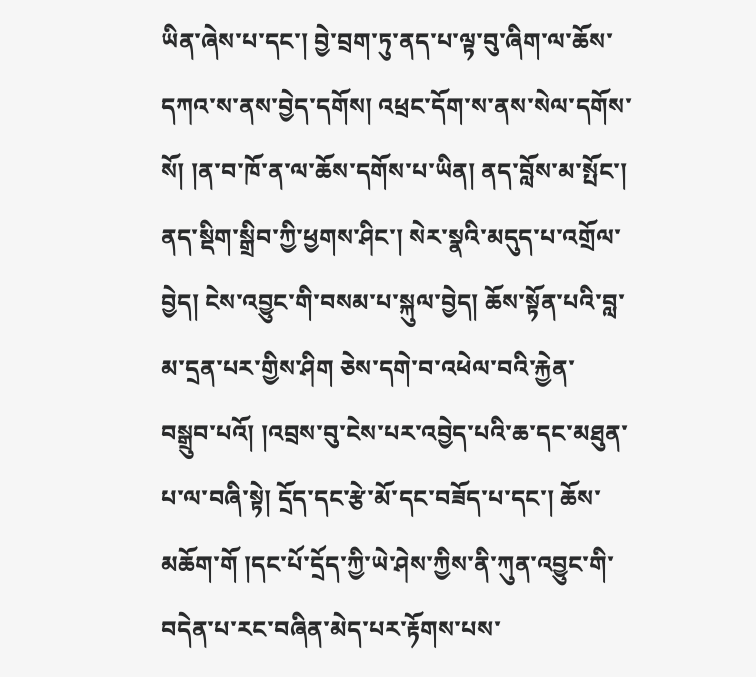ཡིན་ཞེས་པ་དང་། བྱེ་བྲག་ཏུ་ནད་པ་ལྟ་བུ་ཞིག་ལ་ཆོས་དཀའ་ས་ནས་བྱེད་དགོས། འཕྲང་དོག་ས་ནས་སེལ་དགོས་སོ། །ན་བ་ཁོ་ན་ལ་ཆོས་དགོས་པ་ཡིན། ནད་བློས་མ་སྤོང་། ནད་སྡིག་སྒྲིབ་ཀྱི་ཕྱགས་ཤིང་། སེར་སྣའི་མདུད་པ་འགྲོལ་བྱེད། ངེས་འབྱུང་གི་བསམ་པ་སྐུལ་བྱེད། ཆོས་སྟོན་པའི་བླ་མ་དྲན་པར་གྱིས་ཤིག ཅེས་དགེ་བ་འཕེལ་བའི་རྐྱེན་བསྒྲུབ་པའོ། །འབྲས་བུ་ངེས་པར་འབྱེད་པའི་ཆ་དང་མཐུན་པ་ལ་བཞི་སྟེ། དྲོད་དང་རྩེ་མོ་དང་བཟོད་པ་དང་། ཆོས་མཆོག་གོ །དང་པོ་དྲོད་ཀྱི་ཡེ་ཤེས་ཀྱིས་ནི་ཀུན་འབྱུང་གི་བདེན་པ་རང་བཞིན་མེད་པར་རྟོགས་པས་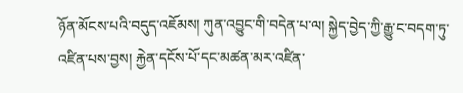ཉོན་མོངས་པའི་བདུད་འཇོམས། ཀུན་འབྱུང་གི་བདེན་པ་ལ། སྐྱེད་བྱེད་ཀྱི་རྒྱུ་ང་བདག་ཏུ་འཛིན་པས་བྱས། རྐྱེན་དངོས་པོ་དང་མཚན་མར་འཛིན་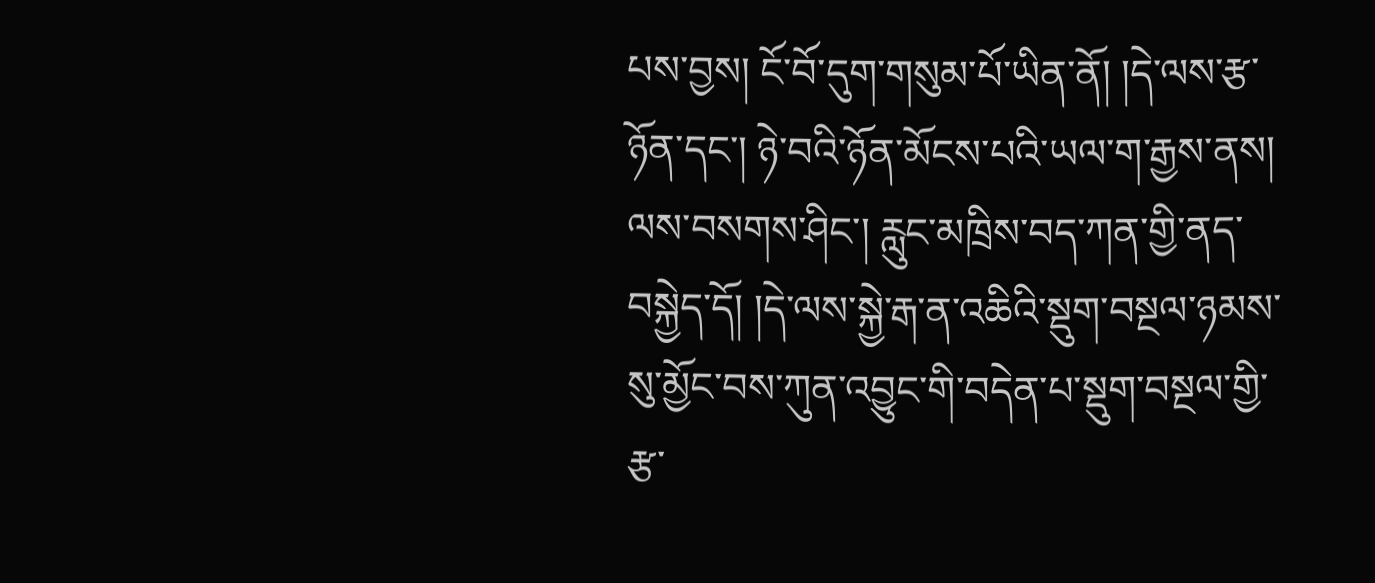པས་བྱས། ངོ་བོ་དུག་གསུམ་པོ་ཡིན་ནོ། །དེ་ལས་རྩ་ཉོན་དང་། ཉེ་བའི་ཉོན་མོངས་པའི་ཡལ་ག་རྒྱས་ནས། ལས་བསགས་ཤིང་། རླུང་མཁྲིས་བད་ཀན་གྱི་ནད་བསྐྱེད་དོ། །དེ་ལས་སྐྱེ་རྒ་ན་འཆིའི་སྡུག་བསྔལ་ཉམས་སུ་མྱོང་བས་ཀུན་འབྱུང་གི་བདེན་པ་སྡུག་བསྔལ་གྱི་རྩ་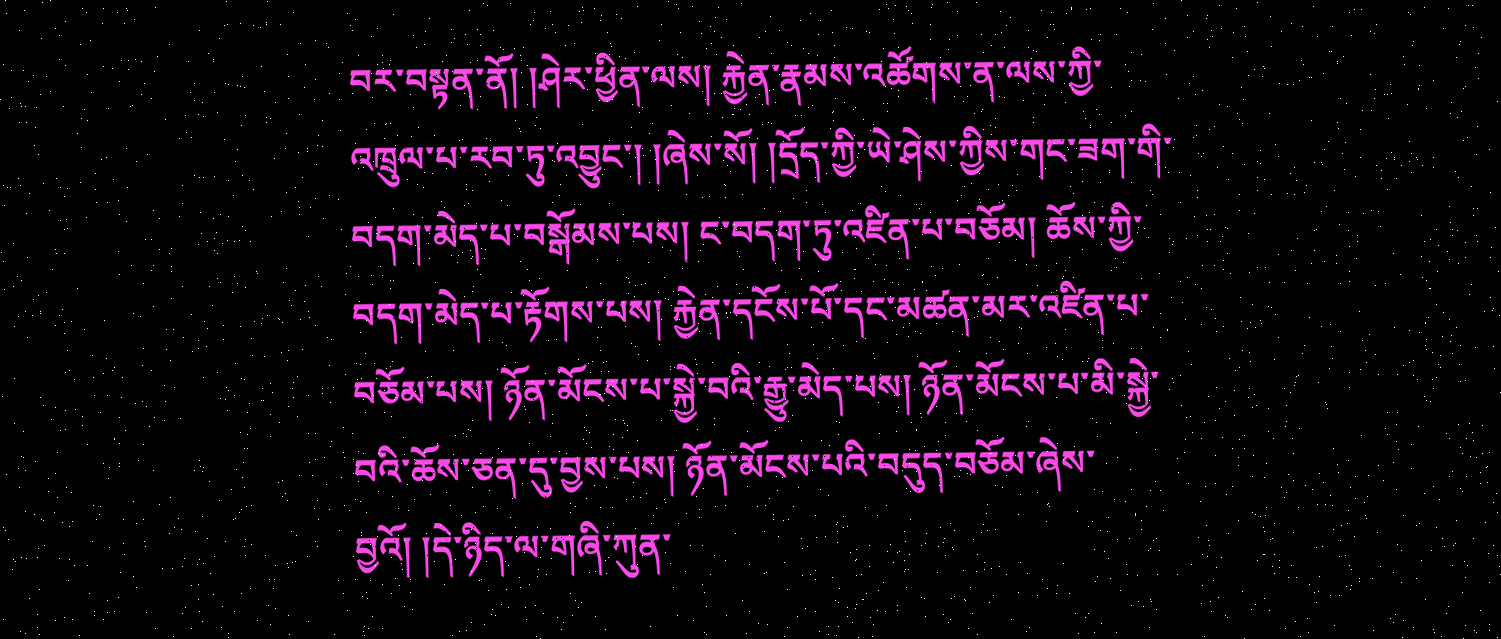བར་བསྟན་ནོ། །ཤེར་ཕྱིན་ལས། རྐྱེན་རྣམས་འཚོགས་ན་ལས་ཀྱི་འཁྲུལ་པ་རབ་ཏུ་འབྱུང་། །ཞེས་སོ། །དྲོད་ཀྱི་ཡེ་ཤེས་ཀྱིས་གང་ཟག་གི་བདག་མེད་པ་བསྒོམས་པས། ང་བདག་ཏུ་འཛིན་པ་བཅོམ། ཆོས་ཀྱི་བདག་མེད་པ་རྟོགས་པས། རྐྱེན་དངོས་པོ་དང་མཚན་མར་འཛིན་པ་བཅོམ་པས། ཉོན་མོངས་པ་སྐྱེ་བའི་རྒྱུ་མེད་པས། ཉོན་མོངས་པ་མི་སྐྱེ་བའི་ཆོས་ཅན་དུ་བྱས་པས། ཉོན་མོངས་པའི་བདུད་བཅོམ་ཞེས་བྱའོ། །དེ་ཉིད་ལ་གཞི་ཀུན་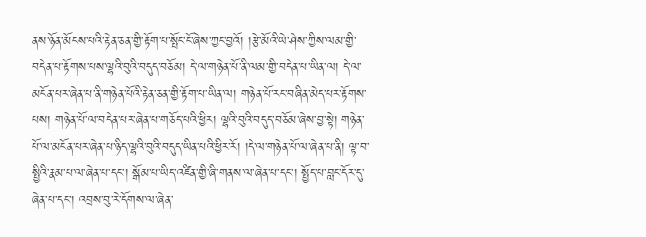ནས་ཉོན་མོངས་པའི་རྟེན་ཅན་གྱི་རྟོག་པ་སྤོང་ངོ་ཞེས་ཀྱང་བྱའོ། །རྩེ་མོའི་ཡེ་ཤེས་ཀྱིས་ལམ་གྱི་བདེན་པ་རྟོགས་པས་ལྷའི་བུའི་བདུད་བཅོམ། དེ་ལ་གཉེན་པོ་ནི་ལམ་གྱི་བདེན་པ་ཡིན་ལ། དེ་ལ་མངོན་པར་ཞེན་པ་ནི་གཉེན་པོའི་རྟེན་ཅན་གྱི་རྟོག་པ་ཡིན་ལ། གཉེན་པོ་རང་བཞིན་མེད་པར་རྟོགས་པས། གཉེན་པོ་ལ་བདེན་པར་ཞེན་པ་གཅོད་པའི་ཕྱིར། ལྷའི་བུའི་བདུད་བཅོམ་ཞེས་བྱ་སྟེ། གཉེན་པོ་ལ་མངོན་པར་ཞེན་པ་ཉིད་ལྷའི་བུའི་བདུད་ཡིན་པའི་ཕྱིར་རོ། །དེ་ལ་གཉེན་པོ་ལ་ཞེན་པ་ནི། ལྟ་བ་སྤྱིའི་རྣམ་པ་ལ་ཞེན་པ་དང་། སྒོམ་པ་ཡིད་འཛིན་གྱི་ཞི་གནས་ལ་ཞེན་པ་དང་། སྤྱོད་པ་བླང་དོར་དུ་ཞེན་པ་དང་། འབྲས་བུ་རེ་དོགས་ལ་ཞེན་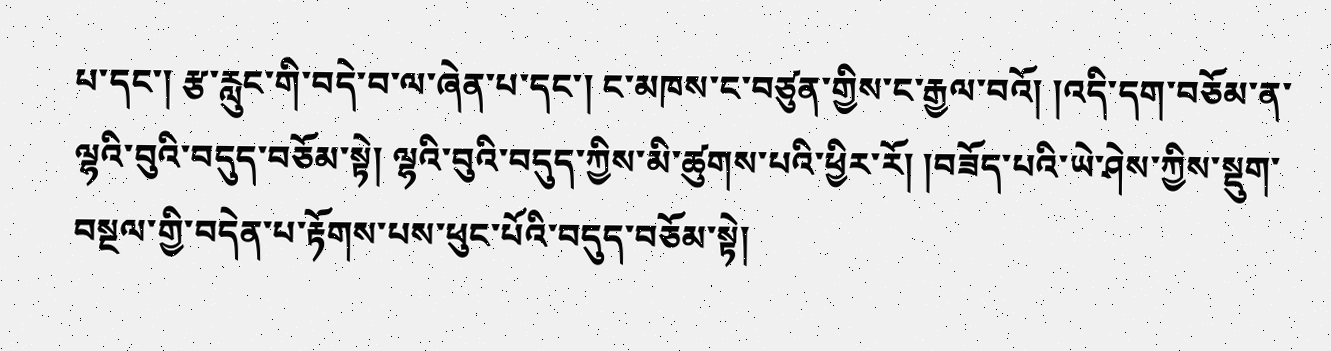པ་དང་། རྩ་རླུང་གི་བདེ་བ་ལ་ཞེན་པ་དང་། ང་མཁས་ང་བཙུན་གྱིས་ང་རྒྱལ་བའོ། །འདི་དག་བཅོམ་ན་ལྷའི་བུའི་བདུད་བཅོམ་སྟེ། ལྷའི་བུའི་བདུད་ཀྱིས་མི་ཚུགས་པའི་ཕྱིར་རོ། །བཟོད་པའི་ཡེ་ཤེས་ཀྱིས་སྡུག་བསྔལ་གྱི་བདེན་པ་རྟོགས་པས་ཕུང་པོའི་བདུད་བཅོམ་སྟེ།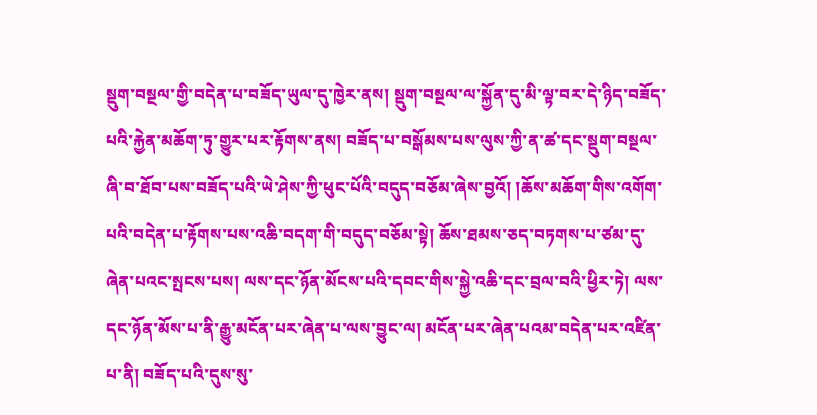སྡུག་བསྔལ་གྱི་བདེན་པ་བཟོད་ཡུལ་དུ་ཁྱེར་ནས། སྡུག་བསྔལ་ལ་སྐྱོན་དུ་མི་ལྟ་བར་དེ་ཉིད་བཟོད་པའི་རྐྱེན་མཆོག་ཏུ་གྱུར་པར་རྟོགས་ནས། བཟོད་པ་བསྒོམས་པས་ལུས་ཀྱི་ན་ཚ་དང་སྡུག་བསྔལ་ཞི་བ་ཐོབ་པས་བཟོད་པའི་ཡེ་ཤེས་ཀྱི་ཕུང་པོའི་བདུད་བཅོམ་ཞེས་བྱའོ། །ཆོས་མཆོག་གིས་འགོག་པའི་བདེན་པ་རྟོགས་པས་འཆི་བདག་གི་བདུད་བཅོམ་སྟེ། ཆོས་ཐམས་ཅད་བཏགས་པ་ཙམ་དུ་ཞེན་པའང་སྤངས་པས། ལས་དང་ཉོན་མོངས་པའི་དབང་གིས་སྐྱེ་འཆི་དང་བྲལ་བའི་ཕྱིར་ཏེ། ལས་དང་ཉོན་མོས་པ་ནི་རྒྱུ་མངོན་པར་ཞེན་པ་ལས་བྱུང་ལ། མངོན་པར་ཞེན་པའམ་བདེན་པར་འཛིན་པ་ནི། བཟོད་པའི་དུས་སུ་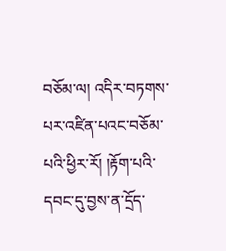བཅོམ་ལ། འདིར་བཏགས་པར་འཛིན་པའང་བཅོམ་པའི་ཕྱིར་རོ། །རྟོག་པའི་དབང་དུ་བྱས་ན་དྲོད་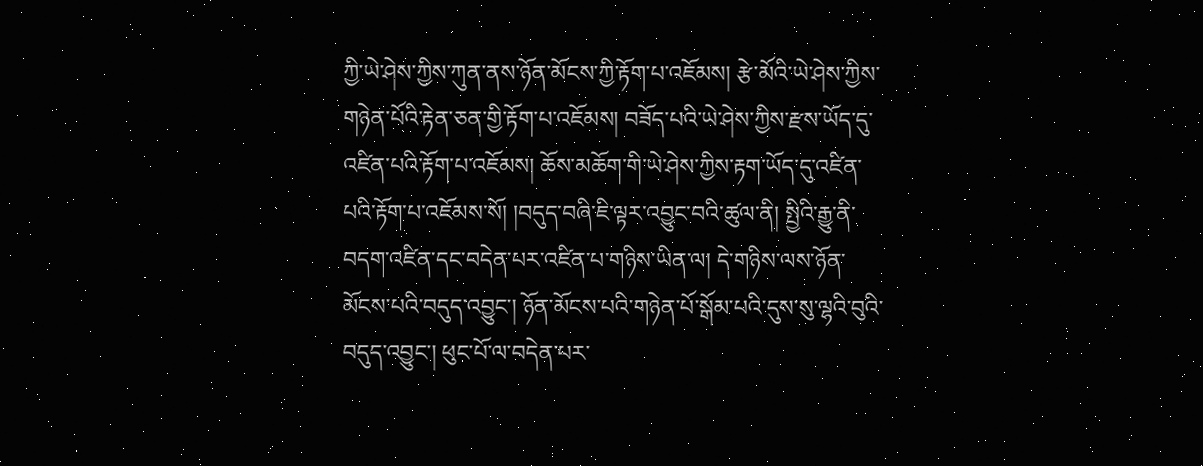ཀྱི་ཡེ་ཤེས་ཀྱིས་ཀུན་ནས་ཉོན་མོངས་ཀྱི་རྟོག་པ་འཇོམས། རྩེ་མོའི་ཡེ་ཤེས་ཀྱིས་གཉེན་པོའི་རྟེན་ཅན་གྱི་རྟོག་པ་འཇོམས། བཟོད་པའི་ཡེ་ཤེས་ཀྱིས་རྫས་ཡོད་དུ་འཛིན་པའི་རྟོག་པ་འཇོམས། ཆོས་མཆོག་གི་ཡེ་ཤེས་ཀྱིས་རྟག་ཡོད་དུ་འཛིན་པའི་རྟོག་པ་འཇོམས་སོ། །བདུད་བཞི་ཇི་ལྟར་འབྱུང་བའི་ཚུལ་ནི། སྤྱིའི་རྒྱུ་ནི་བདག་འཛིན་དང་བདེན་པར་འཛིན་པ་གཉིས་ཡིན་ལ། དེ་གཉིས་ལས་ཉོན་མོངས་པའི་བདུད་འབྱུང་། ཉོན་མོངས་པའི་གཉེན་པོ་སྒོམ་པའི་དུས་སུ་ལྷའི་བུའི་བདུད་འབྱུང་། ཕུང་པོ་ལ་བདེན་པར་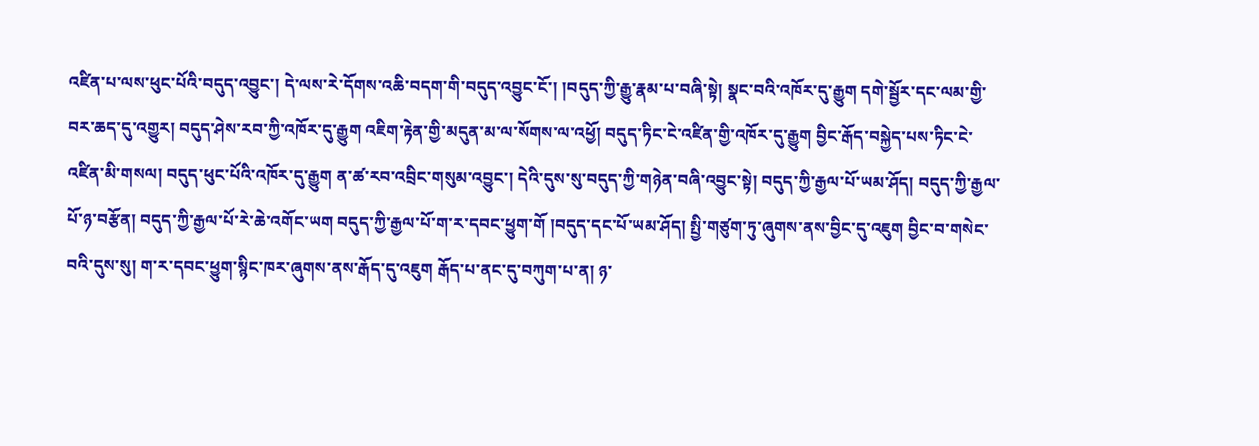འཛིན་པ་ལས་ཕུང་པོའི་བདུད་འབྱུང་། དེ་ལས་རེ་དོགས་འཆི་བདག་གི་བདུད་འབྱུང་ངོ་། །བདུད་ཀྱི་རྒྱུ་རྣམ་པ་བཞི་སྟེ། སྣང་བའི་འཁོར་དུ་རྒྱུག དགེ་སྦྱོར་དང་ལམ་གྱི་བར་ཆད་དུ་འགྱུར། བདུད་ཤེས་རབ་ཀྱི་འཁོར་དུ་རྒྱུག འཇིག་རྟེན་གྱི་མདུན་མ་ལ་སོགས་ལ་འཕྱོ། བདུད་ཏིང་ངེ་འཛིན་གྱི་འཁོར་དུ་རྒྱུག བྱིང་རྒོད་བསྐྱེད་པས་ཏིང་ངེ་འཛིན་མི་གསལ། བདུད་ཕུང་པོའི་འཁོར་དུ་རྒྱུག ན་ཚ་རབ་འབྲིང་གསུམ་འབྱུང་། དེའི་དུས་སུ་བདུད་ཀྱི་གཉེན་བཞི་འབྱུང་སྟེ། བདུད་ཀྱི་རྒྱལ་པོ་ཡམ་ཤོད། བདུད་ཀྱི་རྒྱལ་པོ་ཉ་བརྩོན། བདུད་ཀྱི་རྒྱལ་པོ་རེ་ཆེ་འགོང་ཡག བདུད་ཀྱི་རྒྱལ་པོ་ག་ར་དབང་ཕྱུག་གོ །བདུད་དང་པོ་ཡམ་ཤོད། སྤྱི་གཙུག་ཏུ་ཞུགས་ནས་བྱིང་དུ་འཇུག བྱིང་བ་གསེང་བའི་དུས་སུ། ག་ར་དབང་ཕྱུག་སྙིང་ཁར་ཞུགས་ནས་རྒོད་དུ་འཇུག རྒོད་པ་ནང་དུ་བཀུག་པ་ན། ཉ་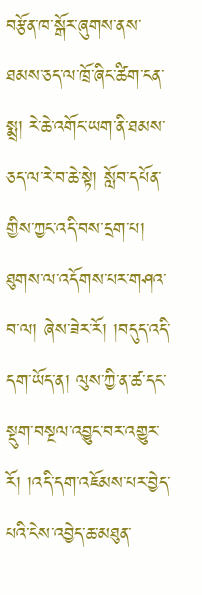བརྩོན་ཁ་སྒོར་ཞུགས་ནས་ཐམས་ཅད་ལ་ཁྲོ་ཞིང་ཚིག་ངན་སྨྲ། རེ་ཆེ་འགོང་ཡག་ནི་ཐམས་ཅད་ལ་རེ་བ་ཆེ་སྟེ། སློབ་དཔོན་གྱིས་ཀྱང་འདི་བས་དྲག་པ། ཐུགས་ལ་འདོགས་པར་གཤའ་བ་ལ། ཞེས་ཟེར་རོ། །བདུད་འདི་དག་ཡོད་ན། ལུས་ཀྱི་ན་ཚ་དང་སྡུག་བསྔལ་འབྱུང་བར་འགྱུར་རོ། །འདི་དག་འཇོམས་པར་བྱེད་པའི་ངེས་འབྱེད་ཆ་མཐུན་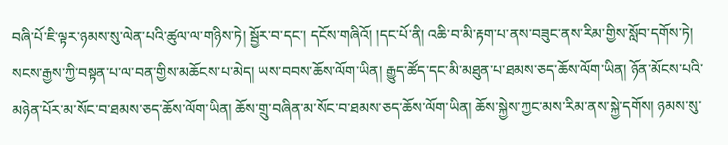བཞི་པོ་ཇི་ལྟར་ཉམས་སུ་ལེན་པའི་ཚུལ་ལ་གཉིས་ཏེ། སྦྱོར་བ་དང་། དངོས་གཞིའོ། །དང་པོ་ནི། འཆི་བ་མི་རྟག་པ་ནས་བཟུང་ནས་རིམ་གྱིས་སློབ་དགོས་ཏེ། སངས་རྒྱས་ཀྱི་བསྟན་པ་ལ་བན་གྱིས་མཆོངས་པ་མེད། ཡས་བབས་ཆོས་ལོག་ཡིན། རྒྱུད་ཚོད་དང་མི་མཐུན་པ་ཐམས་ཅད་ཆོས་ལོག་ཡིན། ཉོན་མོངས་པའི་མཉེན་པོར་མ་སོང་བ་ཐམས་ཅད་ཆོས་ལོག་ཡིན། ཆོས་གྲུ་བཞིན་མ་སོང་བ་ཐམས་ཅད་ཆོས་ལོག་ཡིན། ཆོས་སྐྱེས་ཀྱང་མས་རིམ་ནས་སྐྱེ་དགོས། ཉམས་སུ་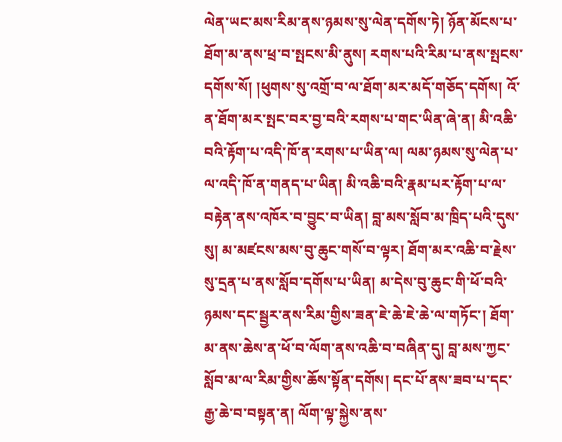ལེན་ཡང་མས་རིམ་ནས་ཉམས་སུ་ལེན་དགོས་ཏེ། ཉོན་མོངས་པ་ཐོག་མ་ནས་ཕྲ་བ་སྤངས་མི་ནུས། རགས་པའི་རིམ་པ་ནས་སྤངས་དགོས་སོ། །ཕུགས་སུ་འགྲོ་བ་ལ་ཐོག་མར་མདོ་གཅོད་དགོས། འོ་ན་ཐོག་མར་སྤང་བར་བྱ་བའི་རགས་པ་གང་ཡིན་ཞེ་ན། མི་འཆི་བའི་རྟོག་པ་འདི་ཁོ་ན་རགས་པ་ཡིན་ལ། ལམ་ཉམས་སུ་ལེན་པ་ལ་འདི་ཁོ་ན་གནད་པ་ཡིན། མི་འཆི་བའི་རྣམ་པར་རྟོག་པ་ལ་བརྟེན་ནས་འཁོར་བ་བྱུང་བ་ཡིན། བླ་མས་སློབ་མ་ཁྲིད་པའི་དུས་སུ། མ་མཛངས་མས་བུ་ཆུང་གསོ་བ་ལྟར། ཐོག་མར་འཆི་བ་རྗེས་སུ་དྲན་པ་ནས་སློབ་དགོས་པ་ཡིན། མ་དེས་བུ་ཆུང་གི་ཕོ་བའི་ཉམས་དང་སྦྱར་ནས་རིམ་གྱིས་ཟན་ཇེ་ཆེ་ཇེ་ཆེ་ལ་གཏོང་། ཐོག་མ་ནས་ཆེས་ན་ཕོ་བ་ལོག་ནས་འཆི་བ་བཞིན་དུ། བླ་མས་ཀྱང་སློབ་མ་ལ་རིམ་གྱིས་ཆོས་སྟོན་དགོས། དང་པོ་ནས་ཟབ་པ་དང་རྒྱ་ཆེ་བ་བསྟན་ན། ལོག་ལྟ་སྐྱེས་ནས་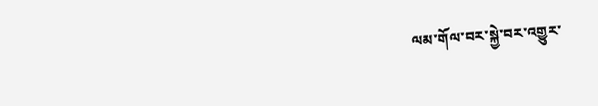ལམ་གོལ་བར་སྐྱེ་བར་འགྱུར་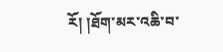རོ། །ཐོག་མར་འཆི་བ་